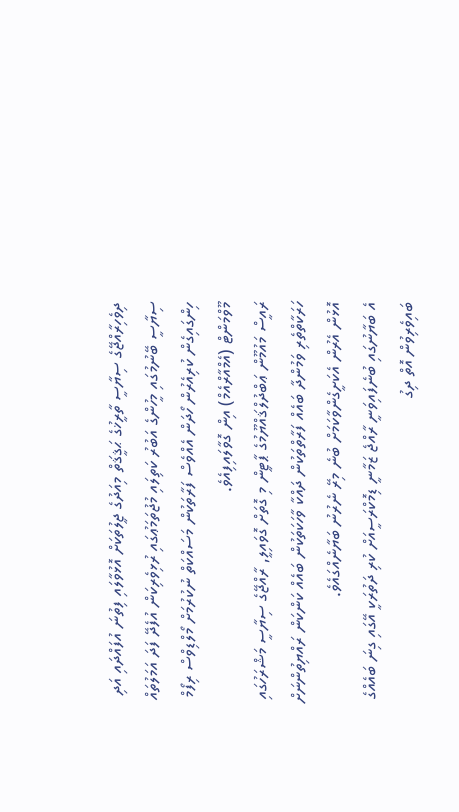ދިވެހިރާއްޖޭގެ ސިޔާސީ ތާރީޚުގެ ޙަޤީޤަތް މިއަދުގެ ޖީލުތަކަށް އޮޅުވާލައި ފިތުނަ އުފައްދައި އަދި ސިޔާސީ ބޭނުމުގައި މީހުންގެ އަބުރު ކަތިލައި މުޖުތަމަޢުގައި ރުޅިވެރިކަން އުފެދޭ ފަދަ އަމަލުތައް ހިންގައިގެން ކުރިއެރުން ހޯދަން އެއްވެސް ފަރާތަކުން މަސައްކަތް ނުކުރުމަށް މޯލްޑިވްސް ރިފޯމް މޫވްމަންޓް (އެމްއާރްއެމް) އިން ގޮވާލައިފިއެވެ.
ރައީސް މައުމޫން ޢަބްދުލްޤައްޔޫމުގެ ޕާޓީން މި ގޮތަށް ގޮވައިލީ, ރާއްޖޭގެ ސިޔާސީ މަޝްރަހުގައި ހަރަކާތްތެރި ވަމުންދާ ބައެއް ފަރާތްތަކުން ދައްކާ ވާހަކަތަކުން ބައެއް ކަންކަން ރައްޔިތުންނަށް އޮޅުން އެރުން އެކަށީގެންވާކަމަށް ބުނެ މިރޭ ނެރުނު ބަޔާނެއްގައެވެ.
އެ ބަޔާނުގައި ބުނެފައިވަނީ ރާއްޖެ ޒަމާނީ ޑިމޮކްރަސީއަށް ކުރި ދަތުރަކީ އޭގައި ގިނަ ބައެއްގެ ބައިވެރިވުން އޮތް ދިގު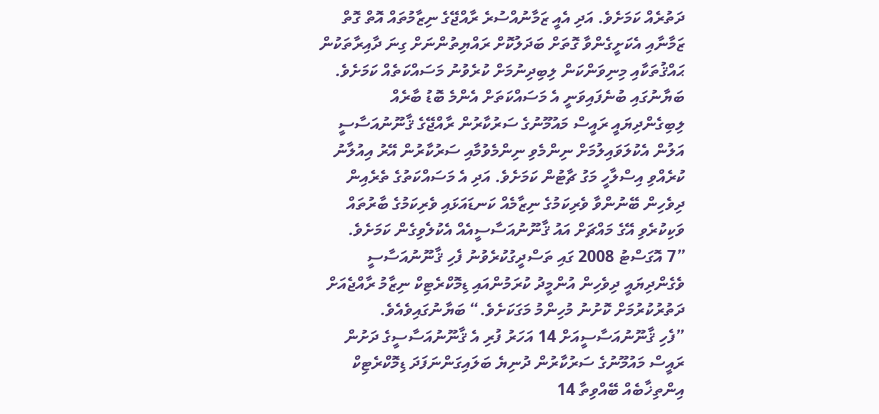ދަތުރެއް ކަމަށެވެ. އަދި އެއީ ޒަމާނުއްސުރެ ރާއްޖޭގެ ނިޒާމުތައް އޮތް ގޮތް ޒަމާނާއި އެކަށީގެންވާ ގޮތަށް ބަދަލުކޮށް ރައްޔިތުންނަށް ގިނަ ދާއިރާތަކުން ޙައްޤުތަކާއި މިނިވަންކަން ލިބިދިނުމަށް ކުރެވުނު މަސައްކަތެއް ކަމަށެވެ.
ބަޔާނުގައި ބުނެފައިވަނީ އެ މަސައްކަތަށް އެންމެ ބޮޑު ބާރެއް ލިބިގެންދިޔައީ ރައީސް މައުމޫނުގެ ސަރުކާރުން ރާއްޖޭގެ ޤާނޫނުއަސާސީ އަލުން އެކުލަވައިލުމަށް ނިންމެވި ނިންމެވުމާއި ސަރުކާރުން އޭރު އިއުލާނު ކުރެއްވި އިސްލާހީ މަގު ޗާޓުން ކަމަށެވެ. އަދި އެ މަސައްކަތުގެ ތެރެއިން ދިވެހިން ބޭނުންވާ ވެރިކަމުގެ ނިޒާމެއް ކަނޑައަޅައި ވެރިކަމުގެ ބާރުތައް ވަކިކުރެވި އޭގެ މައްޗަށް އައު ޤާނޫނުއަސާސީއެއް އެކުލެވިގެން ކަމަށެވެ.
”7 އޮގަސްޓު 2008 ގައި ތަސްދީގުކުރެވުނު ފެހި ޤާނޫނުއަސާސީ ވެގެންދިޔައީ ދިވެހިން އުންމީދު ކުރަމުންއައި ޑިމޮކްރެޓިކް ނިޒާމު ރާއްޖެއަށް ދަތުރުކުރުމަށް ކޮށުނު މުހިންމު މަގަކަށެވެ.“ ބަޔާނުގައިވެއެވެ.
”ފެހި ޤާނޫނުއަސާސީއަށް 14 އަހަރު ފުރި އެ ޤާނޫނުއަސާސީގެ ދަށުން ރައީސް މައުމޫނުގެ ސަރުކާރުން ދުނިޔެ ބަލައިގަންނަފަދަ ޑިމޮކްރެޓިކް އިންތިޚާބެއް ބޭއްވިތާ 14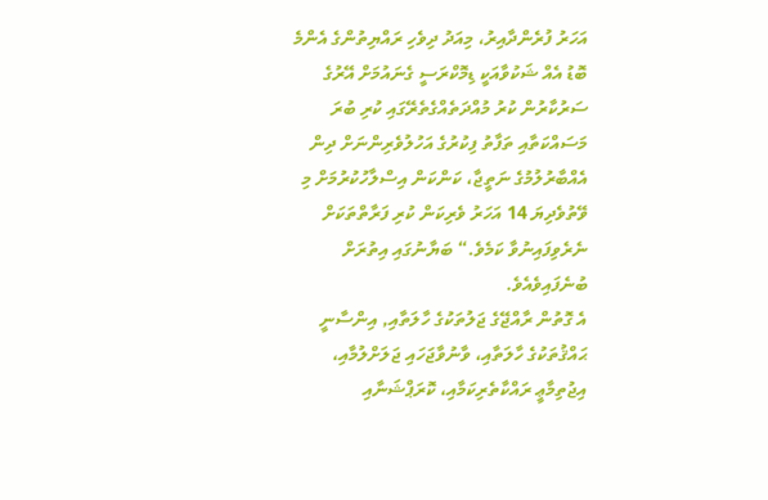އަހަރު ފުރެންދާއިރު، މިއަދު ދިވެހި ރައްޔިތުންގެ އެންމެ ބޮޑު އެއް ޝަކުވާއަކީ ޑިމޮކްރަސީ ގެނައުމަށް އޭރުގެ ސަރުކާރުން ކުރު މުއްދަތެއްގެތެރޭގައި ކުރި ބުރަ މަސައްކަތާއި ތަފާތު ފިކުރުގެ އަހުލުވެރިންނަށް ދިން އެއްބާރުލުމުގެ ނަތީޖާ، ކަންކަން އިސްލާހުކުރުމަށް މި ވޭތުވެދިޔަ 14 އަހަރު ވެރިކަން ކުރި ފަރާތްތަކަށް ނެރެވިފައިނުވާ ކަމެވެ.“ ބަޔާނުގައި އިތުރަށް ބުނެފައިވެއެވެ.
އެ ގޮތުން ރާއްޖޭގެ ޖަލުތަކުގެ ހާލަތާއި, އިންސާނީ ޙައްޤުތަކުގެ ހާލަތާއި، ވާނުވާޖަހައި ޖަލަށްލުމާއި، އިޖުތިމާޢީ ރައްކާތެރިކަމާއި، ކޮރަޕްޝަނާއި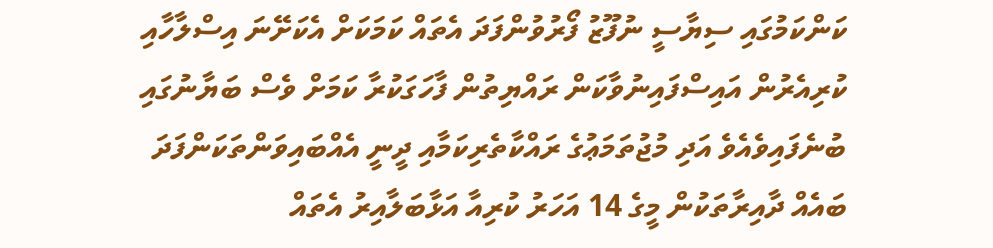ކަންކަމުގައި ސިޔާސީ ނުފޫޒު ފޯރުވުންފަދަ އެތައް ކަމަކަށް އެކަށޭނަ އިސްލާހާއި ކުރިއެރުން އައިސްފައިނުވާކަން ރައްޔިތުން ފާހަގަކުރާ ކަމަށް ވެސް ބަޔާނުގައި ބުނެފައިވެއެވެ އަދި މުޖުތަމަޢުގެ ރައްކާތެރިކަމާއި ދީނީ އެއްބައިވަންތަކަންފަދަ ބައެއް ދާއިރާތަކުން މީގެ 14 އަހަރު ކުރިއާ އަޅާބަލާއިރު އެތައް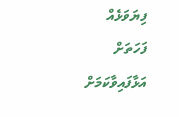ފިޔަވަޅެއް ފަހަތަށް އަޅާފައިވާކަމަށް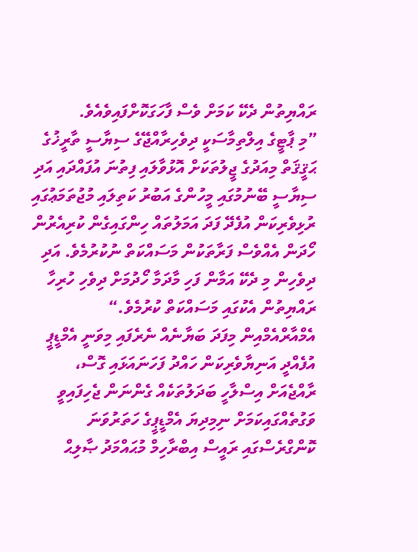ރައްޔިތުން ދެކޭ ކަމަށް ވެސް ފާހަގަކޮށްފައިވެއެވެ.
”މި ޕާޓީގެ އިލްތިމާސަކީ ދިވެހިރާއްޖޭގެ ސިޔާސީ ތާރީޚުގެ ޙަޤީޤަތް މިއަދުގެ ޖީލުތަކަށް އޮޅުވާލައި ފިތުނަ އުފައްދައި އަދި ސިޔާސީ ބޭނުމުގައި މީހުންގެ އަބުރު ކަތިލައި މުޖުތަމަޢުގައި ރުޅިވެރިކަން އުފެދޭ ފަދަ އަމަލުތައް ހިންގައިގެން ކުރިއެރުން ހޯދަން އެއްވެސް ފަރާތަކުން މަސައްކަތް ނުކުރުމެވެ. އަދި ދިވެހިން މި ދެކޭ އަމާން ފަހި މާދަމާ ހޯދުމަށް ދިވެހި ހުރިހާ ރައްޔިތުން އެކުގައި މަސައްކަތް ކުރުމެވެ.“
އެމްއާރްއެމްއިން މިފަދަ ބަޔާނެއް ނެރެފައި މިވަނީ އެމްޑީޕީ އުފެއްދީ އަނިޔާވެރިކަން ހައްދު ފަހަނައަޅައި ގޮސް، ރާއްޖެއަށް އިސްލާހީ ބަދަލުތަކެއް ގެންނަން ޖެހިފައިވީ ވަގުތެއްގައިކަމަށް ނިމިދިޔަ އެމްޑީޕީގެ ހަތަރުވަނަ ކޮންގްރެސްގައި ރައީސް އިބްރާހިމް މުޙައްމަދު ޞާލިޙް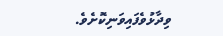ވިދާޅުވެފައިވަނިކޮށެވެ.